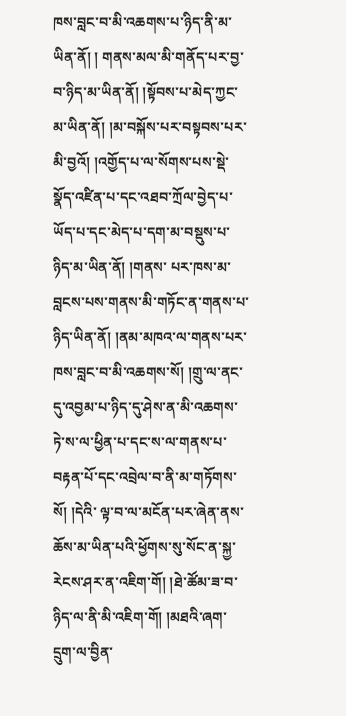ཁས་བླང་བ་མི་འཆགས་པ་ཉིད་ནི་མ་ཡིན་ནོ། ། གནས་མལ་མི་གནོད་པར་བྱ་བ་ཉིད་མ་ཡིན་ནོ། །སྟོབས་པ་མེད་ཀྱང་མ་ཡིན་ནོ། །མ་བསྐོས་པར་བསྟབས་པར་མི་བྱའོ། །འགྱོད་པ་ལ་སོགས་པས་སྡེ་སྣོད་འཛིན་པ་དང་འཐབ་ཀྲོལ་བྱེད་པ་ཡོད་པ་དང་མེད་པ་དག་མ་བསྡུས་པ་ཉིད་མ་ཡིན་ནོ། །གནས་ པར་ཁས་མ་བླངས་པས་གནས་མི་གཏོང་ན་གནས་པ་ཉིད་ཡིན་ནོ། །ནམ་མཁའ་ལ་གནས་པར་ཁས་བླང་བ་མི་འཆགས་སོ། །གྲུ་ལ་ནང་དུ་འབྱམ་པ་ཉིད་དུ་ཤེས་ན་མི་འཆགས་ཏེ་ས་ལ་ཕྱིན་པ་དང་ས་ལ་གནས་པ་བརྟན་པོ་དང་འབྲེལ་བ་ནི་མ་གཏོགས་སོ། །དེའི་ ལྟ་བ་ལ་མངོན་པར་ཞེན་ནས་ཆོས་མ་ཡིན་པའི་ཕྱོགས་སུ་སོང་ན་སྐྱ་རེངས་ཤར་ན་འཇིག་གོ། །ཐེ་ཚོམ་ཟ་བ་ཉིད་ལ་ནི་མི་འཇིག་གོ། །མཐའི་ཞག་དྲུག་ལ་བྱིན་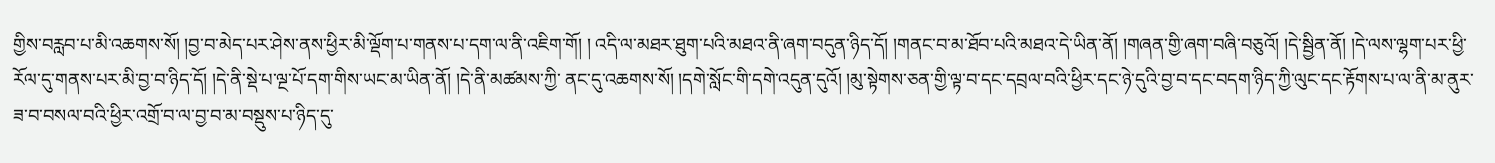གྱིས་བརླབ་པ་མི་འཆགས་སོ། །བྱ་བ་མེད་པར་ཤེས་ནས་ཕྱིར་མི་ལྡོག་པ་གནས་པ་དག་ལ་ནི་འཇིག་གོ། ། འདི་ལ་མཐར་ཐུག་པའི་མཐའ་ནི་ཞག་བདུན་ཉིད་དོ། །གནང་བ་མ་ཐོབ་པའི་མཐའ་དེ་ཡིན་ནོ། །གཞན་གྱི་ཞག་བཞི་བཅུའོ། །དེ་སྦྱིན་ནོ། །དེ་ལས་ལྷག་པར་ཕྱི་རོལ་དུ་གནས་པར་མི་བྱ་བ་ཉིད་དོ། །དེ་ནི་སྡེ་པ་ལྔ་པོ་དག་གིས་ཡང་མ་ཡིན་ནོ། །དེ་ནི་མཚམས་ཀྱི་ ནང་དུ་འཆགས་སོ། །དགེ་སློང་གི་དགེ་འདུན་དུའོ། །མུ་སྟེགས་ཅན་གྱི་ལྟ་བ་དང་དབྲལ་བའི་ཕྱིར་དང་ཉེ་དུའི་བྱ་བ་དང་བདག་ཉིད་ཀྱི་ལུང་དང་རྟོགས་པ་ལ་ནི་མ་ནུར་ཟ་བ་བསལ་བའི་ཕྱིར་འགྲོ་བ་ལ་བྱ་བ་མ་བསྡུས་པ་ཉིད་དུ་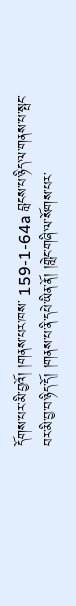དོགས་པར་མི་བྱའོ། །གནས་པར་ཁས་ 159-1-64a བླངས་པ་ཉིད་ལ་གནས་པ་སྤང་བར་མི་བྱ་བ་ཉིད་དོ། །གནས་པ་ནི་དཔེ་ཡིན་ནོ། །གླེང་གཞི་ལ་སོགས་པར་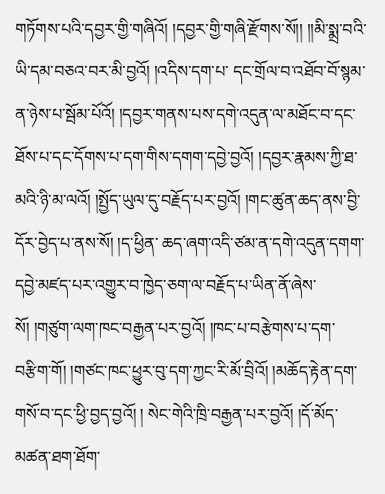གཏོགས་པའི་དབྱར་གྱི་གཞིའོ། །དབྱར་གྱི་གཞི་རྫོགས་སོ།། །།མི་སྨྲ་བའི་ཡི་དམ་བཅའ་བར་མི་བྱའོ། །འདིས་དག་པ་ དང་གྲོལ་བ་འཐོབ་བོ་སྙམ་ན་ཉེས་པ་སྦོམ་པོའོ། །དབྱར་གནས་པས་དགེ་འདུན་ལ་མཐོང་བ་དང་ཐོས་པ་དང་དོགས་པ་དག་གིས་དགག་དབྱེ་བྱའོ། །དབྱར་རྣམས་ཀྱི་ཐ་མའི་ཉི་མ་ལའོ། །སྤྱོད་ཡུལ་དུ་བརྗོད་པར་བྱའོ། །གང་ཚུན་ཆད་ནས་བྱི་དོར་བྱེད་པ་ནས་སོ། །ད་ཕྱིན་ ཆད་ཞག་འདི་ཙམ་ན་དགེ་འདུན་དགག་དབྱེ་མཛད་པར་འགྱུར་བ་ཁྱེད་ཅག་ལ་བརྗོད་པ་ཡིན་ནོ་ཞེས་སོ། །གཙུག་ལག་ཁང་བརྒྱན་པར་བྱའོ། །ཁང་པ་བརྩེགས་པ་དག་བརྩིག་གོ། །གཙང་ཁང་ཕྱུར་བུ་དག་ཀྱང་རི་མོ་བྲིའོ། །མཆོད་རྟེན་དག་གསོ་བ་དང་ཕྱི་བྱད་བྱའོ། ། སེང་གེའི་ཁྲི་བརྒྱན་པར་བྱའོ། །དོ་མོད་མཚན་ཐག་ཐོག་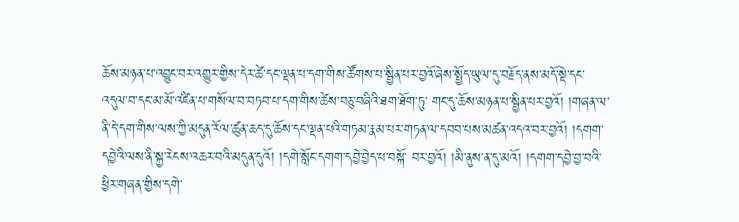ཆོས་མཉན་པ་འབྱུང་བར་འགྱུར་གྱིས་དེར་ཚེ་དང་ལྡན་པ་དག་གིས་ཚོགས་པ་སྦྱིན་པར་བྱའོ་ཞེས་སྤྱོད་ཡུལ་དུ་བརྗོད་ནས་མདོ་སྡེ་དང་འདུལ་བ་དང་མ་མོ་འཛིན་པ་གསོལ་བ་བཏབ་པ་དག་གིས་ཚེས་བཅུ་བཞིའི་ཐག་ཐོག་ཏུ་ གང་དུ་ཆོས་མཉན་པ་སྦྱིན་པར་བྱའོ། །གཞན་ལ་ནི་དེ་དག་གིས་ལས་ཀྱི་མདུན་རོལ་ཚུན་ཆད་དུ་ཆོས་དང་ལྡན་པའི་གཏམ་རྣམ་པར་གཏན་ལ་དབབ་པས་མཚན་འདའ་བར་བྱའོ། །དགག་དབྱེའི་ལས་ནི་སྐྱ་རེངས་འཆར་བའི་མདུན་དུའོ། །དགེ་སློང་དགག་དབྱེ་བྱེད་པ་བསྐོ་ བར་བྱའོ། །མི་ནུས་ན་དུ་མའོ། །དགག་དབྱེ་བྱ་བའི་ཕྱིར་གཞན་གྱིས་དགེ་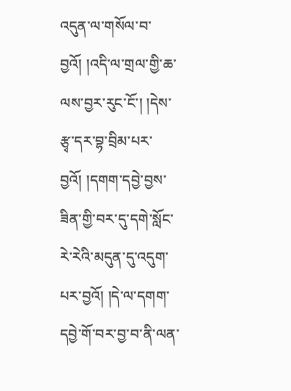འདུན་ལ་གསོལ་བ་བྱའོ། །འདི་ལ་གྲལ་གྱི་ཆ་ལས་བྱར་རུང་ངོ་། །དེས་རྩྭ་དར་བྷ་བྲིམ་པར་བྱའོ། །དགག་དབྱེ་བྱས་ཟིན་གྱི་བར་དུ་དགེ་སློང་རེ་རེའི་མདུན་དུ་འདུག་པར་བྱའོ། །དེ་ལ་དགག་ དབྱེ་གོ་བར་བྱ་བ་ནི་ལན་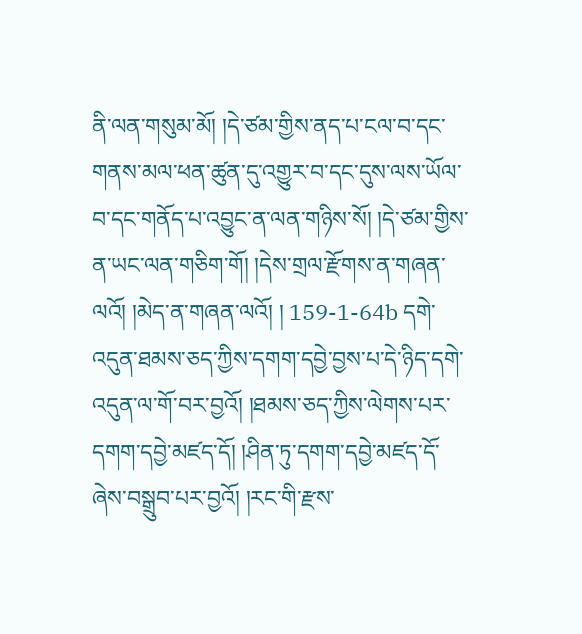ནི་ལན་གསུམ་མོ། །དེ་ཙམ་གྱིས་ནད་པ་ངལ་བ་དང་གནས་མལ་ཕན་ཚུན་དུ་འགྱུར་བ་དང་དུས་ལས་ཡོལ་བ་དང་གནོད་པ་འབྱུང་ན་ལན་གཉིས་སོ། །དེ་ཙམ་གྱིས་ན་ཡང་ལན་གཅིག་གོ། །དེས་གྲལ་རྫོགས་ན་གཞན་ལའོ། །མེད་ན་གཞན་ལའོ། ། 159-1-64b དགེ་འདུན་ཐམས་ཅད་ཀྱིས་དགག་དབྱེ་བྱས་པ་དེ་ཉིད་དགེ་འདུན་ལ་གོ་བར་བྱའོ། །ཐམས་ཅད་ཀྱིས་ལེགས་པར་དགག་དབྱེ་མཛད་དོ། །ཤིན་ཏུ་དགག་དབྱེ་མཛད་དོ་ཞེས་བསྒྲུབ་པར་བྱའོ། །རང་གི་རྫས་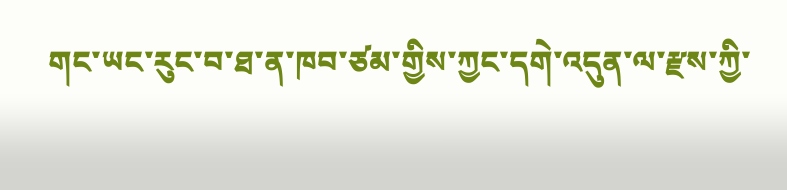གང་ཡང་རུང་བ་ཐ་ན་ཁབ་ཙམ་གྱིས་ཀྱང་དགེ་འདུན་ལ་རྫས་ཀྱི་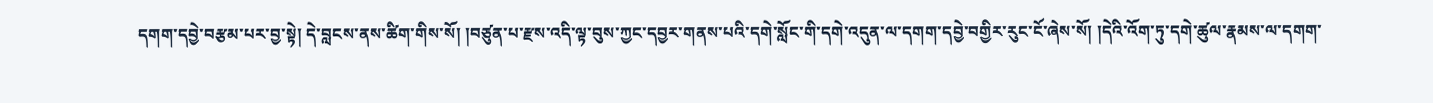དགག་དབྱེ་བརྩམ་པར་བྱ་སྟེ། དེ་བླངས་ནས་ཚིག་གིས་སོ། །བཙུན་པ་རྫས་འདི་ལྟ་བུས་ཀྱང་དབྱར་གནས་པའི་དགེ་སློང་གི་དགེ་འདུན་ལ་དགག་དབྱེ་བགྱིར་རུང་ངོ་ཞེས་སོ། །དེའི་འོག་ཏུ་དགེ་ཚུལ་རྣམས་ལ་དགག་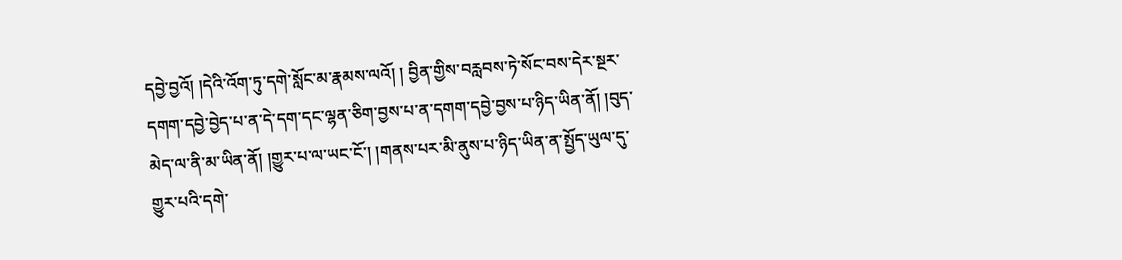དབྱེ་བྱའོ། །དེའི་འོག་ཏུ་དགེ་སློང་མ་རྣམས་ལའོ། ། བྱིན་གྱིས་བརླབས་ཏེ་སོང་བས་དེར་སྔར་དགག་དབྱེ་བྱེད་པ་ན་དེ་དག་དང་ལྷན་ཅིག་བྱས་པ་ན་དགག་དབྱེ་བྱས་པ་ཉིད་ཡིན་ནོ། །བུད་མེད་ལ་ནི་མ་ཡིན་ནོ། །གྱུར་པ་ལ་ཡང་ངོ་། །གནས་པར་མི་ནུས་པ་ཉིད་ཡིན་ན་སྤྱོད་ཡུལ་དུ་གྱུར་པའི་དགེ་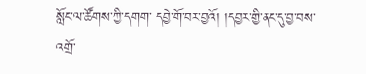སློང་ལ་ཚོགས་ཀྱི་དགག་ དབྱེ་གོ་བར་བྱའོ། །དབྱར་གྱི་ནང་དུ་བྱ་བས་འགྲོ་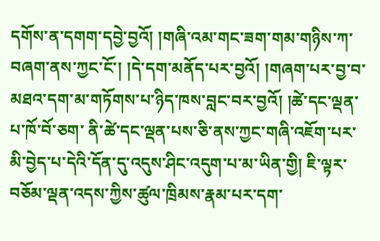དགོས་ན་དགག་དབྱེ་བྱའོ། །གཞི་འམ་གང་ཟག་གམ་གཉིས་ཀ་བཞག་ནས་ཀྱང་ངོ་། །དེ་དག་མནོད་པར་བྱའོ། །གཞག་པར་བྱ་བ་མཐའ་དག་མ་གཏོགས་པ་ཉིད་ཁས་བླང་བར་བྱའོ། །ཚེ་དང་ལྡན་པ་ཁོ་བོ་ཅག་ ནི་ཚེ་དང་ལྡན་པས་ཅི་ནས་ཀྱང་གཞི་འཇོག་པར་མི་བྱེད་པ་དེའི་དོན་དུ་འདུས་ཤིང་འདུག་པ་མ་ཡིན་གྱི། ཇི་ལྟར་བཅོམ་ལྡན་འདས་ཀྱིས་ཚུལ་ཁྲིམས་རྣམ་པར་དག་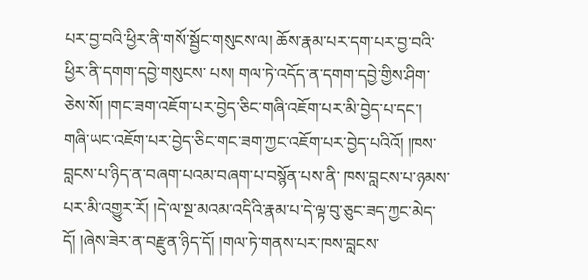པར་བྱ་བའི་ཕྱིར་ནི་གསོ་སྦྱོང་གསུངས་ལ། ཆོས་རྣམ་པར་དག་པར་བྱ་བའི་ཕྱིར་ནི་དགག་དབྱེ་གསུངས་ པས། གལ་ཏེ་འདོད་ན་དགག་དབྱེ་གྱིས་ཤིག་ཅེས་སོ། །གང་ཟག་འཇོག་པར་བྱེད་ཅིང་གཞི་འཇོག་པར་མི་བྱེད་པ་དང་། གཞི་ཡང་འཇོག་པར་བྱེད་ཅིང་གང་ཟག་ཀྱང་འཇོག་པར་བྱེད་པའིའོ། །ཁས་བླངས་པ་ཉིད་ན་བཞག་པའམ་བཞག་པ་བསྙོན་པས་ནི་ ཁས་བླངས་པ་ཉམས་པར་མི་འགྱུར་རོ། །དེ་ལ་སྔ་མའམ་འདིའི་རྣམ་པ་དེ་ལྟ་བུ་ཅུང་ཟད་ཀྱང་མེད་དོ། །ཞེས་ཟེར་ན་བརྫུན་ཉིད་དོ། །གལ་ཏེ་གནས་པར་ཁས་བླངས་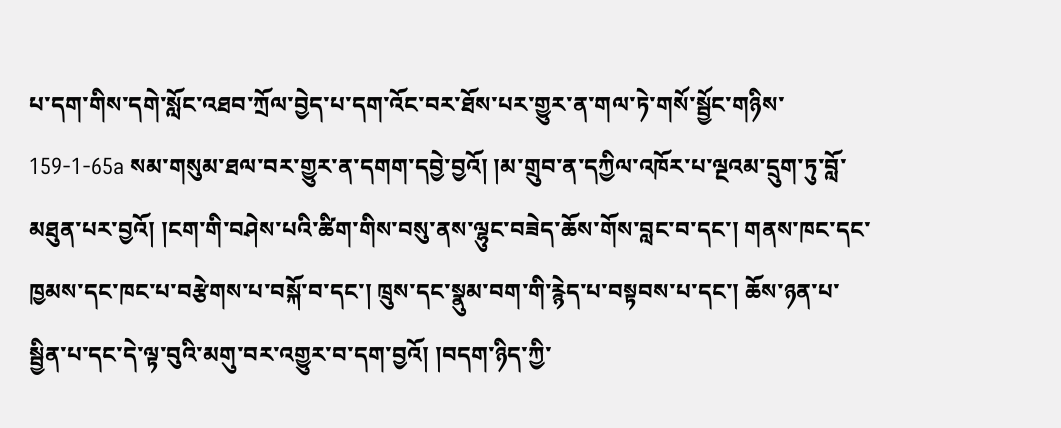པ་དག་གིས་དགེ་སློང་འཐབ་ཀྲོལ་བྱེད་པ་དག་འོང་བར་ཐོས་པར་གྱུར་ན་གལ་ཏེ་གསོ་སྦྱོང་གཉིས་ 159-1-65a སམ་གསུམ་ཐལ་བར་གྱུར་ན་དགག་དབྱེ་བྱའོ། །མ་གྲུབ་ན་དཀྱིལ་འཁོར་པ་ལྔའམ་དྲུག་ཏུ་བློ་མཐུན་པར་བྱའོ། །ངག་གི་བཤེས་པའི་ཚིག་གིས་བསུ་ནས་ལྷུང་བཟེད་ཆོས་གོས་བླང་བ་དང་། གནས་ཁང་དང་ཁྱམས་དང་ཁང་པ་བརྩེགས་པ་བསྐོ་བ་དང་། ཁྲུས་དང་སྣུམ་བག་གི་རྙེད་པ་བསྟབས་པ་དང་། ཆོས་ཉན་པ་སྦྱིན་པ་དང་དེ་ལྟ་བུའི་མགུ་བར་འགྱུར་བ་དག་བྱའོ། །བདག་ཉིད་ཀྱི་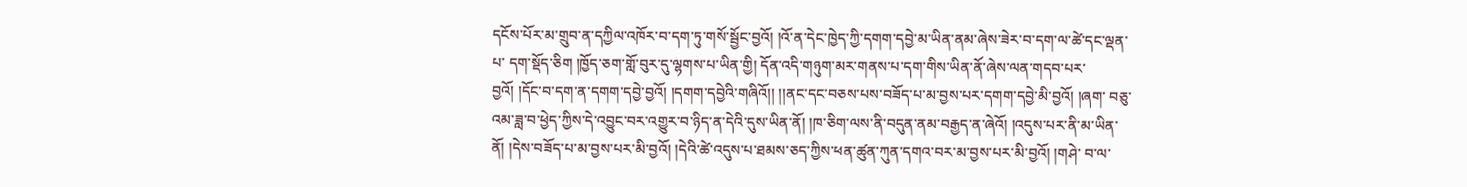དངོས་པོར་མ་གྲུབ་ན་དཀྱིལ་འཁོར་བ་དག་ཏུ་གསོ་སྦྱོང་བྱའོ། །འོ་ན་དེང་ཁྱེད་ཀྱི་དགག་དབྱེ་མ་ཡིན་ནམ་ཞེས་ཟེར་བ་དག་ལ་ཚེ་དང་ལྡན་པ་ དག་སྡོད་ཅིག །ཁྱོད་ཅག་གློ་བུར་དུ་ལྷགས་པ་ཡིན་གྱི། དོན་འདི་གཉུག་མར་གནས་པ་དག་གིས་ཡིན་ནོ་ཞེས་ལན་གདབ་པར་བྱའོ། །དོང་བ་དག་ན་དགག་དབྱེ་བྱའོ། །དགག་དབྱེའི་གཞིའོ།། །།ནང་དང་བཅས་པས་བཟོད་པ་མ་བྱས་པར་དགག་དབྱེ་མི་བྱའོ། །ཞག་ བཅུ་འམ་ཟླ་བ་ཕྱེད་ཀྱིས་དེ་འབྱུང་བར་འགྱུར་བ་ཉིད་ན་དེའི་དུས་ཡིན་ནོ། །ཁ་ཅིག་ལས་ནི་བདུན་ནམ་བརྒྱད་ན་ཞེའོ། །འདུས་པར་ནི་མ་ཡིན་ནོ། །དེས་བཟོད་པ་མ་བྱས་པར་མི་བྱའོ། །དེའི་ཚེ་འདུས་པ་ཐམས་ཅད་ཀྱིས་ཕན་ཚུན་ཀུན་དགའ་བར་མ་བྱས་པར་མི་བྱའོ། །གཤེ་ བ་ལ་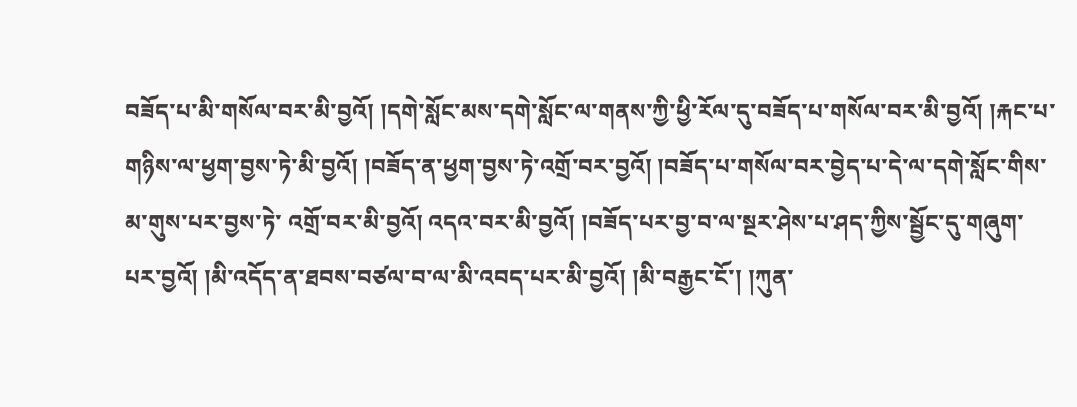བཟོད་པ་མི་གསོལ་བར་མི་བྱའོ། །དགེ་སློང་མས་དགེ་སློང་ལ་གནས་ཀྱི་ཕྱི་རོལ་དུ་བཟོད་པ་གསོལ་བར་མི་བྱའོ། །རྐང་པ་གཉིས་ལ་ཕྱག་བྱས་ཏེ་མི་བྱའོ། །བཟོད་ན་ཕྱག་བྱས་ཏེ་འགྲོ་བར་བྱའོ། །བཟོད་པ་གསོལ་བར་བྱེད་པ་དེ་ལ་དགེ་སློང་གིས་མ་གུས་པར་བྱས་ཏེ་ འགྲོ་བར་མི་བྱའོ། འདའ་བར་མི་བྱའོ། །བཟོད་པར་བྱ་བ་ལ་སྔར་ཤེས་པ་ཤད་ཀྱིས་སྦྱོང་དུ་གཞུག་པར་བྱའོ། །མི་འདོད་ན་ཐབས་བཙལ་བ་ལ་མི་འབད་པར་མི་བྱའོ། །མི་བརྒྱང་ངོ་། །ཀུན་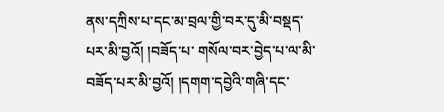ནས་དཀྲིས་པ་དང་མ་བྲལ་གྱི་བར་དུ་མི་བསྡད་པར་མི་བྱའོ། །བཟོད་པ་ གསོལ་བར་བྱེད་པ་ལ་མི་བཟོད་པར་མི་བྱའོ། །དགག་དབྱེའི་གཞི་དང་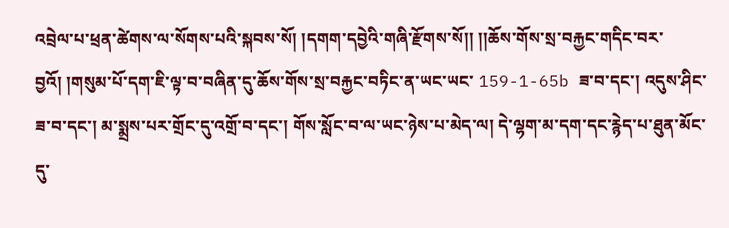འབྲེལ་པ་ཕྲན་ཚེགས་ལ་སོགས་པའི་སྐབས་སོ། །དགག་དབྱེའི་གཞི་རྫོགས་སོ།། །།ཆོས་གོས་སྲ་བརྐྱང་གདིང་བར་བྱའོ། །གསུམ་པོ་དག་ཇི་ལྟ་བ་བཞིན་དུ་ཆོས་གོས་སྲ་བརྐྱང་བཏིང་ན་ཡང་ཡང་ 159-1-65b ཟ་བ་དང་། འདུས་ཤིང་ཟ་བ་དང་། མ་སྨྲས་པར་གྲོང་དུ་འགྲོ་བ་དང་། གོས་སློང་བ་ལ་ཡང་ཉེས་པ་མེད་ལ། དེ་ལྷག་མ་དག་དང་རྙེད་པ་ཐུན་མོང་དུ་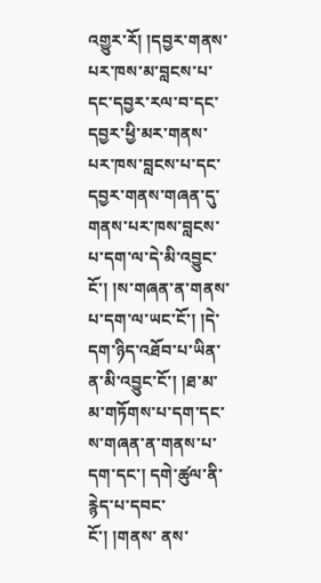འགྱུར་རོ། །དབྱར་གནས་པར་ཁས་མ་བླངས་པ་དང་དབྱར་རལ་བ་དང་དབྱར་ཕྱི་མར་གནས་པར་ཁས་བླངས་པ་དང་ དབྱར་གནས་གཞན་དུ་གནས་པར་ཁས་བླངས་པ་དག་ལ་དེ་མི་འབྱུང་ངོ་། །ས་གཞན་ན་གནས་པ་དག་ལ་ཡང་ངོ་། །དེ་དག་ཉིད་འཐོབ་པ་ཡིན་ན་མི་འབྱུང་ངོ་། །ཐ་མ་མ་གཏོགས་པ་དག་དང་ས་གཞན་ན་གནས་པ་དག་དང་། དགེ་ཚུལ་ནི་རྙེད་པ་དབང་ངོ་། །གནས་ ནས་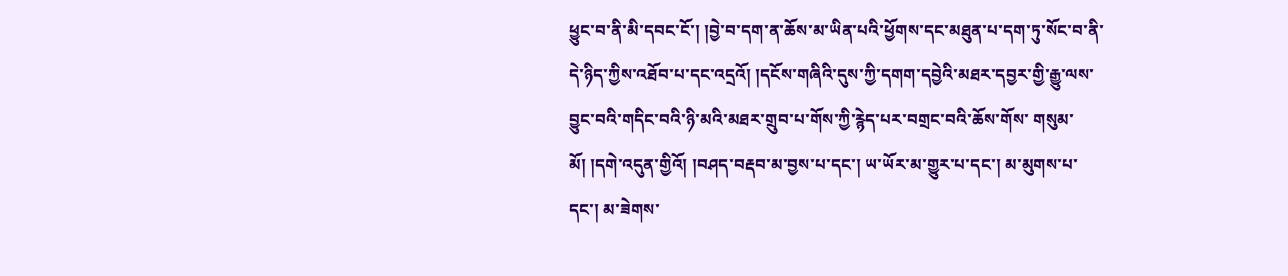ཕྱུང་བ་ནི་མི་དབང་ངོ་། །བྱེ་བ་དག་ན་ཆོས་མ་ཡིན་པའི་ཕྱོགས་དང་མཐུན་པ་དག་ཏུ་སོང་བ་ནི་དེ་ཉིད་ཀྱིས་འཐོབ་པ་དང་འདྲའོ། །དངོས་གཞིའི་དུས་ཀྱི་དགག་དབྱེའི་མཐར་དབྱར་གྱི་རྒྱུ་ལས་བྱུང་བའི་གདིང་བའི་ཉི་མའི་མཐར་གྲུབ་པ་གོས་ཀྱི་རྙེད་པར་བགྲང་བའི་ཆོས་གོས་ གསུམ་མོ། །དགེ་འདུན་གྱིའོ། །བཤད་བརྡབ་མ་བྱས་པ་དང་། ཡ་ཡོར་མ་གྱུར་པ་དང་། མ་མུགས་པ་དང་། མ་ཟེགས་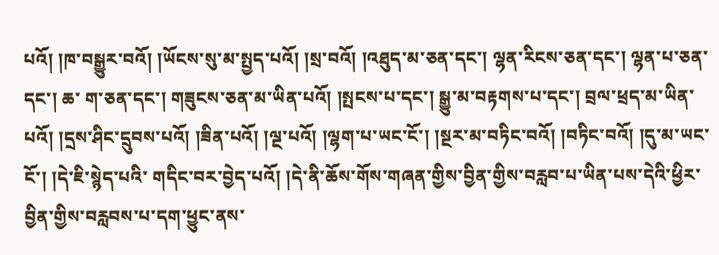པའོ། །ཁ་བསྒྱུར་བའོ། །ཡོངས་སུ་མ་སྤྱད་པའོ། །སྲ་བའོ། །འཐུད་མ་ཅན་དང་། ལྷན་རིངས་ཅན་དང་། ལྷན་པ་ཅན་དང་། ཆ་ ག་ཅན་དང་། གཟུངས་ཅན་མ་ཡིན་པའོ། །སྤངས་པ་དང་། སྒྱུ་མ་བརྟགས་པ་དང་། བྲལ་ཕྲད་མ་ཡིན་པའོ། །དྲས་ཤིང་དྲུབས་པའོ། །ཟིན་པའོ། །ལྔ་པའོ། །ལྷག་པ་ཡང་ངོ་། །སྔར་མ་བཏིང་བའོ། །བཏིང་བའོ། །དུ་མ་ཡང་ངོ་། །དེ་ཇི་སྙེད་པའི་ གདིང་བར་བྱེད་པའོ། །དེ་ནི་ཆོས་གོས་གཞན་གྱིས་བྱིན་གྱིས་བརླབ་པ་ཡིན་པས་དེའི་ཕྱིར་བྱིན་གྱིས་བརླབས་པ་དག་ཕྱུང་ནས་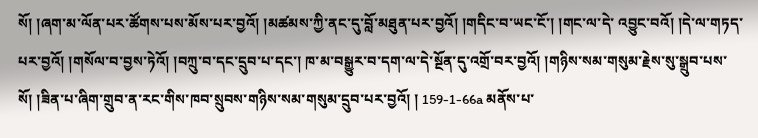སོ། །ཞག་མ་ལོན་པར་ཚོགས་པས་མོས་པར་བྱའོ། །མཚམས་ཀྱི་ནང་དུ་བློ་མཐུན་པར་བྱའོ། །གདིང་བ་ཡང་ངོ་། །གང་ལ་དེ་ འབྱུང་བའོ། །དེ་ལ་གཏད་པར་བྱའོ། །གསོལ་བ་བྱས་ཏེའོ། །བཀྲུ་བ་དང་དྲུབ་པ་དང་། ཁ་མ་བསྒྱུར་བ་དག་ལ་དེ་སྔོན་དུ་འགྲོ་བར་བྱའོ། །གཉིས་སམ་གསུམ་རྗེས་སུ་སྒྲུབ་པས་སོ། །ཟིན་པ་ཞིག་གྲུབ་ན་རང་གིས་ཁབ་སྲུབས་གཉིས་སམ་གསུམ་དྲུབ་པར་བྱའོ། ། 159-1-66a མནོས་པ་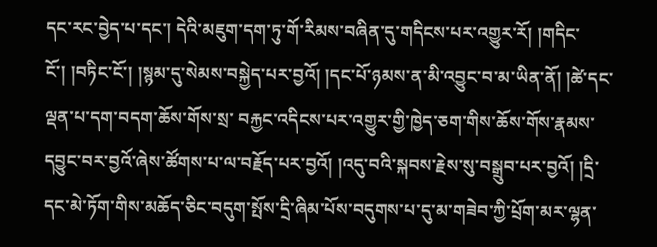དང་རང་བྱེད་པ་དང་། དེའི་མཇུག་དག་ཏུ་གོ་རིམས་བཞིན་དུ་གདིངས་པར་འགྱུར་རོ། །གདིང་ངོ་། །བཏིང་ངོ་། །སྙམ་དུ་སེམས་བསྐྱེད་པར་བྱའོ། །དང་པོ་ཉམས་ན་མི་འབྱུང་བ་མ་ཡིན་ནོ། །ཚེ་དང་ལྡན་པ་དག་བདག་ཆོས་གོས་སྲ་ བརྐྱང་འདིངས་པར་འགྱུར་གྱི་ཁྱེད་ཅག་གིས་ཆོས་གོས་རྣམས་དབྱུང་བར་བྱའོ་ཞེས་ཚོགས་པ་ལ་བརྗོད་པར་བྱའོ། །འདུ་བའི་སྐབས་རྗེས་སུ་བསྒྲུབ་པར་བྱའོ། །དྲི་དང་མེ་ཏོག་གིས་མཆོད་ཅིང་བདུག་སྤོས་དྲི་ཞིམ་པོས་བདུགས་པ་དུ་མ་གཟེབ་ཀྱི་པྲོག་མར་ལྷན་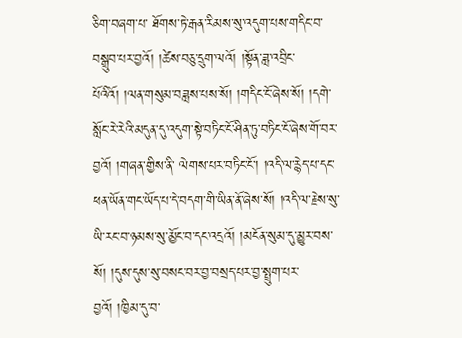ཅིག་བཞག་པ་ ཐོགས་ཏེ་རྒན་རིམས་སུ་འདུག་པས་གདིང་བ་བསྒྲུབ་པར་བྱའོ། །ཚེས་བཅུ་དྲུག་ལའོ། །སྟོན་ཟླ་འབྲིང་པོའིའོ། །ལན་གསུམ་བཟླས་པས་སོ། །གདིང་ངོ་ཞེས་སོ། །དགེ་སློང་རེ་རེའི་མདུན་དུ་འདུག་སྟེ་བཏིང་ངོ་ཤིན་ཏུ་བཏིང་ངོ་ཞེས་གོ་བར་བྱའོ། །གཞན་གྱིས་ནི་ ལེགས་པར་བཏིང་ངོ་། །འདི་ལ་རྙེད་པ་དང་ཕན་ཡོན་གང་ཡོད་པ་དེ་བདག་གི་ཡིན་ནོ་ཞེས་སོ། །འདི་ལ་རྗེས་སུ་ཡི་རང་བ་ཉམས་སུ་མྱོང་བ་དང་འདྲའོ། །མངོན་སུམ་དུ་མྱུར་བས་སོ། །དུས་དུས་སུ་བསང་བར་བྱ་བསྲད་པར་བྱ་སྤྲུག་པར་བྱའོ། །ཁྱིམ་དུ་བ་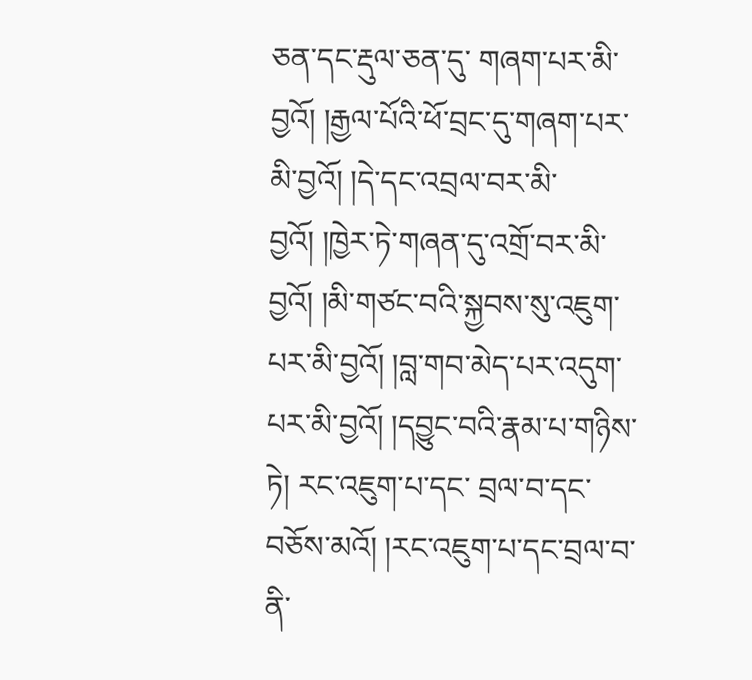ཅན་དང་རྡུལ་ཅན་དུ་ གཞག་པར་མི་བྱའོ། །རྒྱལ་པོའི་ཕོ་བྲང་དུ་གཞག་པར་མི་བྱའོ། །དེ་དང་འབྲལ་བར་མི་བྱའོ། །ཁྱེར་ཏེ་གཞན་དུ་འགྲོ་བར་མི་བྱའོ། །མི་གཙང་བའི་སྐྱབས་སུ་འཇུག་པར་མི་བྱའོ། །བླ་གབ་མེད་པར་འདུག་པར་མི་བྱའོ། །དབྱུང་བའི་རྣམ་པ་གཉིས་ཏེ། རང་འཇུག་པ་དང་ བྲལ་བ་དང་བཅོས་མའོ། །རང་འཇུག་པ་དང་བྲལ་བ་ནི་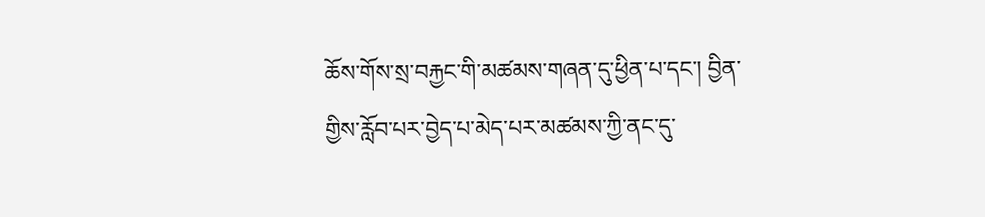ཆོས་གོས་སྲ་བརྐྱང་གི་མཚམས་གཞན་དུ་ཕྱིན་པ་དང་། བྱིན་གྱིས་རློབ་པར་བྱེད་པ་མེད་པར་མཚམས་ཀྱི་ནང་དུ་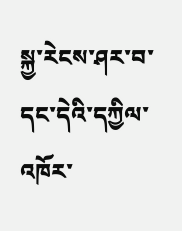སྐྱ་རེངས་ཤར་བ་དང་དེའི་དཀྱིལ་འཁོར་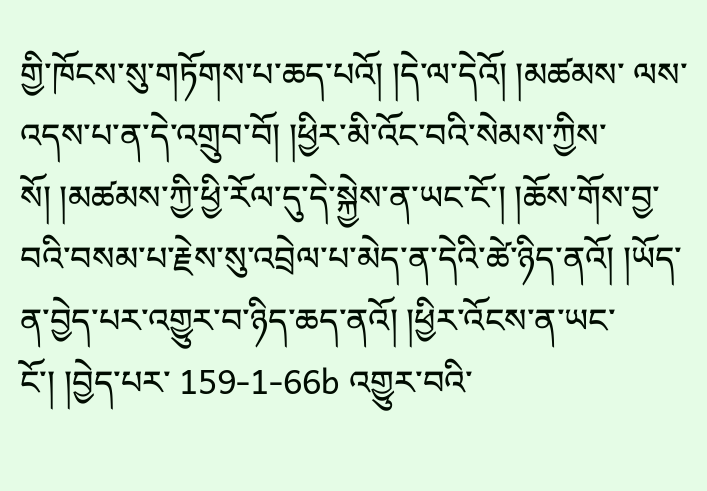གྱི་ཁོངས་སུ་གཏོགས་པ་ཆད་པའོ། །དེ་ལ་དེའོ། །མཚམས་ ལས་འདས་པ་ན་དེ་འགྲུབ་བོ། །ཕྱིར་མི་འོང་བའི་སེམས་ཀྱིས་སོ། །མཚམས་ཀྱི་ཕྱི་རོལ་དུ་དེ་སྐྱེས་ན་ཡང་ངོ་། །ཆོས་གོས་བྱ་བའི་བསམ་པ་རྗེས་སུ་འབྲེལ་པ་མེད་ན་དེའི་ཚེ་ཉིད་ནའོ། །ཡོད་ན་བྱེད་པར་འགྱུར་བ་ཉིད་ཆད་ནའོ། །ཕྱིར་འོངས་ན་ཡང་ངོ་། །བྱེད་པར་ 159-1-66b འགྱུར་བའི་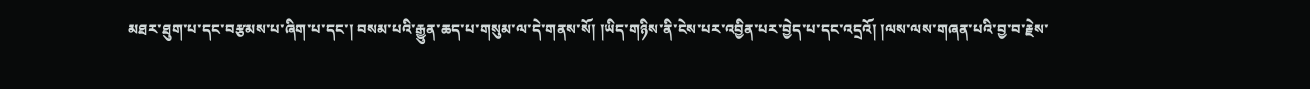མཐར་ཐུག་པ་དང་བརྩམས་པ་ཞིག་པ་དང་། བསམ་པའི་རྒྱུན་ཆད་པ་གསུམ་ལ་དེ་གནས་སོ། །ཡིད་གཉིས་ནི་ངེས་པར་འབྱིན་པར་བྱེད་པ་དང་འདྲའོ། །ལས་ལས་གཞན་པའི་བྱ་བ་རྗེས་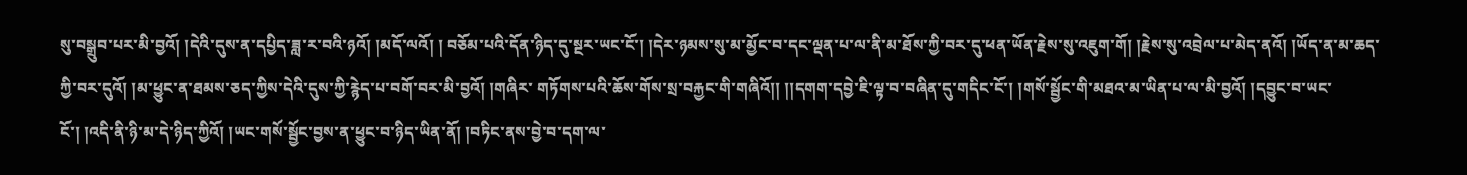སུ་བསྒྲུབ་པར་མི་བྱའོ། །དེའི་དུས་ན་དཔྱིད་ཟླ་ར་བའི་ཉའོ། །མདོ་ལའོ། ། བཅོམ་པའི་དོན་ཉིད་དུ་སྔར་ཡང་ངོ་། །དེར་ཉམས་སུ་མ་མྱོང་བ་དང་ལྡན་པ་ལ་ནི་མ་ཐོས་ཀྱི་བར་དུ་ཕན་ཡོན་རྗེས་སུ་འཇུག་གོ། །རྗེས་སུ་འབྲེལ་པ་མེད་ནའོ། །ཡོད་ན་མ་ཆད་ཀྱི་བར་དུའོ། །མ་ཕྱུང་ན་ཐམས་ཅད་ཀྱིས་དེའི་དུས་ཀྱི་རྙེད་པ་བགོ་བར་མི་བྱའོ། །གཞིར་ གཏོགས་པའི་ཆོས་གོས་སྲ་བརྐྱང་གི་གཞིའོ།། །།དགག་དབྱེ་ཇི་ལྟ་བ་བཞིན་དུ་གདིང་ངོ་། །གསོ་སྦྱོང་གི་མཐའ་མ་ཡིན་པ་ལ་མི་བྱའོ། །དབྱུང་བ་ཡང་ངོ་། །འདི་ནི་ཉི་མ་དེ་ཉིད་ཀྱིའོ། །ཡང་གསོ་སྦྱོང་བྱས་ན་ཕྱུང་བ་ཉིད་ཡིན་ནོ། །བཏིང་ནས་བྱེ་བ་དག་ལ་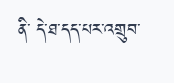ནི་ དེ་ཐ་དད་པར་འགྲུབ་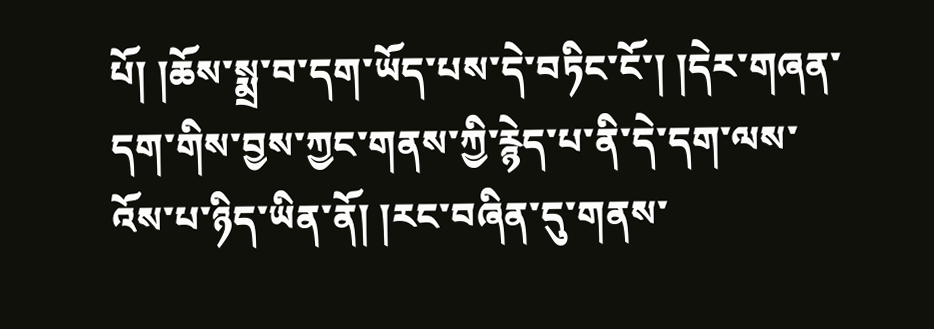པོ། །ཆོས་སྨྲ་བ་དག་ཡོད་པས་དེ་བཏིང་ངོ་། །དེར་གཞན་དག་གིས་བྱས་ཀྱང་གནས་ཀྱི་རྙེད་པ་ནི་དེ་དག་ལས་འོས་པ་ཉིད་ཡིན་ནོ། །རང་བཞིན་དུ་གནས་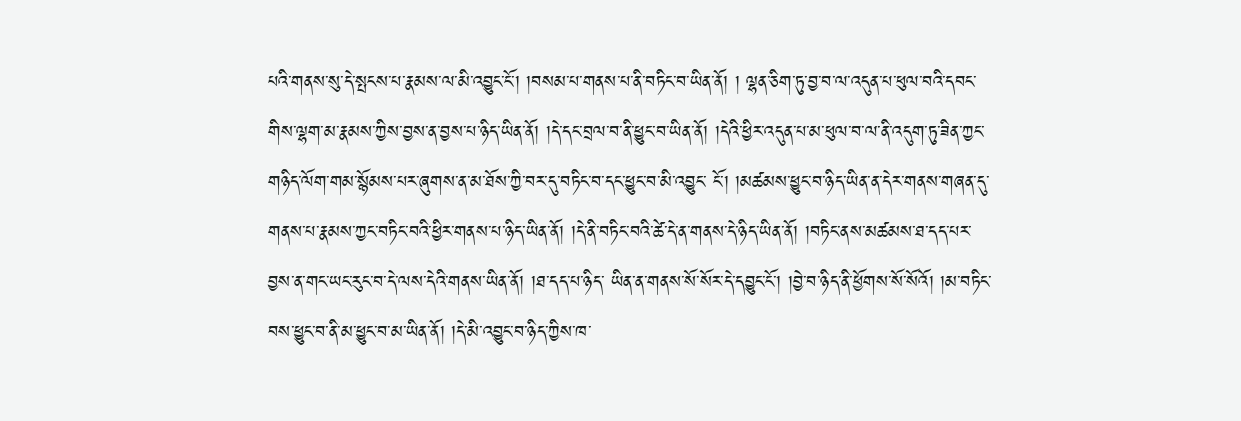པའི་གནས་སུ་དེ་སྤངས་པ་རྣམས་ལ་མི་འབྱུང་ངོ་། །བསམ་པ་གནས་པ་ནི་བཏིང་བ་ཡིན་ནོ། ། ལྷན་ཅིག་ཏུ་བྱ་བ་ལ་འདུན་པ་ཕུལ་བའི་དབང་གིས་ལྷག་མ་རྣམས་ཀྱིས་བྱས་ན་བྱས་པ་ཉིད་ཡིན་ནོ། །དེ་དང་བྲལ་བ་ནི་ཕྱུང་བ་ཡིན་ནོ། །དེའི་ཕྱིར་འདུན་པ་མ་ཕུལ་བ་ལ་ནི་འདུག་ཏུ་ཟིན་ཀྱང་གཉིད་ལོག་གམ་སྙོམས་པར་ཞུགས་ན་མ་ཐོས་ཀྱི་བར་དུ་བཏིང་བ་དང་ཕྱུང་བ་མི་འབྱུང་ ངོ་། །མཚམས་ཕྱུང་བ་ཉིད་ཡིན་ན་དེར་གནས་གཞན་དུ་གནས་པ་རྣམས་ཀྱང་བཏིང་བའི་ཕྱིར་གནས་པ་ཉིད་ཡིན་ནོ། །དེ་ནི་བཏིང་བའི་ཚེ་དེ་ན་གནས་དེ་ཉིད་ཡིན་ནོ། །བཏིང་ནས་མཚམས་ཐ་དད་པར་བྱས་ན་གང་ཡང་རུང་བ་དེ་ལས་དེའི་གནས་ཡིན་ནོ། །ཐ་དད་པ་ཉིད་ ཡིན་ན་གནས་སོ་སོར་དེ་དབྱུང་ངོ་། །བྱེ་བ་ཉིད་ནི་ཕྱོགས་སོ་སོའོ། །མ་བཏིང་བས་ཕྱུང་བ་ནི་མ་ཕྱུང་བ་མ་ཡིན་ནོ། །དེ་མི་འབྱུང་བ་ཉིད་ཀྱིས་ཁ་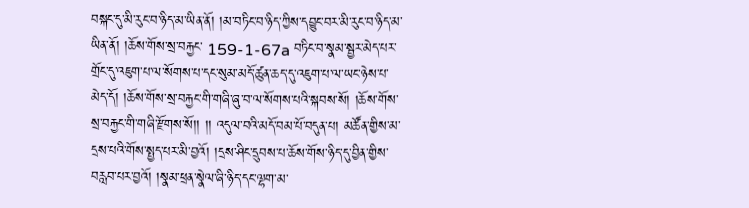བསྐང་དུ་མི་རུང་བ་ཉིད་མ་ཡིན་ནོ། །མ་བཏིང་བ་ཉིད་ཀྱིས་དབྱུང་བར་མི་རུང་བ་ཉིད་མ་ཡིན་ནོ། །ཆོས་གོས་སྲ་བརྐྱང་ 159-1-67a བཏིང་བ་སྣམ་སྦྱར་མེད་པར་གྲོང་དུ་འཇུག་པ་ལ་སོགས་པ་དང་སུམ་མདོ་ཚུན་ཆད་དུ་འཇུག་པ་ལ་ཡང་ཉེས་པ་མེད་དོ། །ཆོས་གོས་སྲ་བརྐྱང་གི་གཞི་ཞུ་བ་ལ་སོགས་པའི་སྐབས་སོ། །ཆོས་གོས་སྲ་བརྐྱང་གི་གཞི་རྫོགས་སོ།། །། འདུལ་བའི་མདོ་བམ་པོ་བདུན་པ། མཚོན་གྱིས་མ་དྲས་པའི་གོས་སྤྱད་པར་མི་བྱའོ། །དྲས་ཤིང་དྲུབས་པ་ཆོས་གོས་ཉིད་དུ་བྱིན་གྱིས་བརླབ་པར་བྱའོ། །སྣམ་ཕྲན་སྣེལ་ཞི་ཉིད་དང་ལྷག་མ་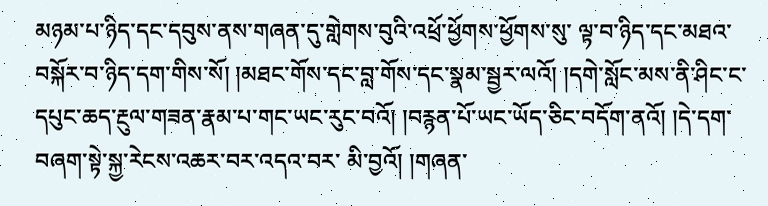མཉམ་པ་ཉིད་དང་དབུས་ནས་གཞན་དུ་གླེགས་བུའི་འཕྲོ་ཕྱོགས་ཕྱོགས་སུ་ ལྟ་བ་ཉིད་དང་མཐའ་བསྐོར་བ་ཉིད་དག་གིས་སོ། །མཐང་གོས་དང་བླ་གོས་དང་སྣམ་སྦྱར་ལའོ། །དགེ་སློང་མས་ནི་ཤིང་ང་དཔུང་ཆད་རྔུལ་གཟན་རྣམ་པ་གང་ཡང་རུང་བའོ། །བརྙན་པོ་ཡང་ཡོད་ཅིང་བདོག་ནའོ། །དེ་དག་བཞག་སྟེ་སྐྱ་རེངས་འཆར་བར་འདའ་བར་ མི་བྱའོ། །གཞན་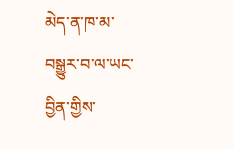མེད་ན་ཁ་མ་བསྒྱུར་བ་ལ་ཡང་བྱིན་གྱིས་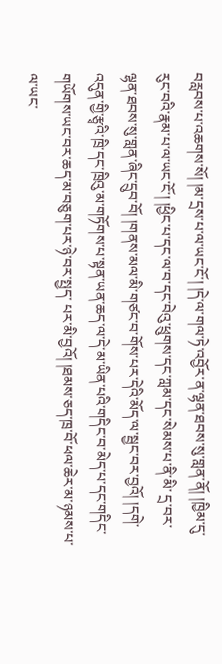བརླབས་པ་འཆགས་སོ། །མ་དྲས་པ་ལ་ཡང་ངོ་། །དེ་ལ་གལ་ཏེ་འབྱོར་ན་ལྷན་ཐབས་སུ་གླན་ནོ། །ཁྱིམ་དུ་རུང་བའི་རྣམ་པ་ལ་ཡང་ངོ་། །ཕྱིང་པ་དང་ལ་བ་དང་བེའུ་ཕྲུགས་དང་ཀླམ་དང་སེམས་པ་ནི་མི་ དྲ་བར་ལྷན་ཐབས་སུ་གླན་ཞིང་དྲུབ་བོ། །གནས་མལ་མི་གཙང་བ་གོས་པར་དེའི་མོད་ལ་སྦྱང་བར་བྱའོ། །དགེ་འདུན་གྱི་རྩྭའི་ཁྲི་དང་ཁྲིའུ་མ་གཏོགས་པ་སྟན་ཡན་ཆད་ལ་དེ་མ་ཡིན་པའི་གདིང་བ་མེད་པ་དང་གདིང་གཡོགས་ཡང་བར་ཆད་མ་བཅུག་པར་ཉེ་བར་སྤྱད་ པར་མི་བྱའོ། །ཐམས་ཅད་ཁྲ་བོ་ཕལ་ཆེར་མ་ཉམས་པ་ལ་ཡང་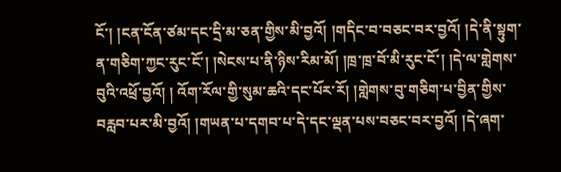ངོ་། །ངན་ངོན་ཙམ་དང་དྲི་མ་ཅན་གྱིས་མི་བྱའོ། །གདིང་བ་བཅང་བར་བྱའོ། །དེ་ནི་སྟུག་ན་གཅིག་ཀྱང་རུང་ངོ་། །སེངས་པ་ནི་ཉིས་རིམ་མོ། །ཁྲ་ཁྲ་བོ་མི་རུང་ངོ་། །དེ་ལ་གླེགས་བུའི་འཕྲོ་བྱའོ། ། འོག་རོལ་གྱི་སུམ་ཆའི་དང་པོར་རོ། །གླེགས་བུ་གཅིག་པ་བྱིན་གྱིས་བརླབ་པར་མི་བྱའོ། །གཡན་པ་དགབ་པ་དེ་དང་ལྡན་པས་བཅང་བར་བྱའོ། །དེ་ཞག་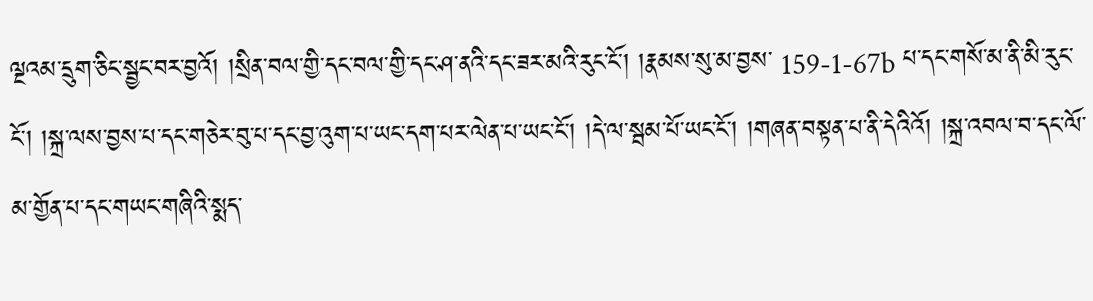ལྔའམ་དྲུག་ཅིང་སྦྱང་བར་བྱའོ། །སྲིན་བལ་གྱི་དང་བལ་གྱི་དང་ཤ་ནའི་དང་ཟར་མའི་རུང་ངོ་། །རྣམས་སུ་མ་བྱས་ 159-1-67b པ་དང་གསོ་མ་ནི་མི་རུང་ངོ་། །སྐྲ་ལས་བྱས་པ་དང་གཅེར་བུ་པ་དང་བྱ་འུག་པ་ཡང་དག་པར་ལེན་པ་ཡང་ངོ་། །དེ་ལ་སྦམ་པོ་ཡང་ངོ་། །གཞན་བསྟན་པ་ནི་དེའིའོ། །སྐྲ་འབལ་བ་དང་ལོ་མ་གྱོན་པ་དང་གཡང་གཞིའི་སྨད་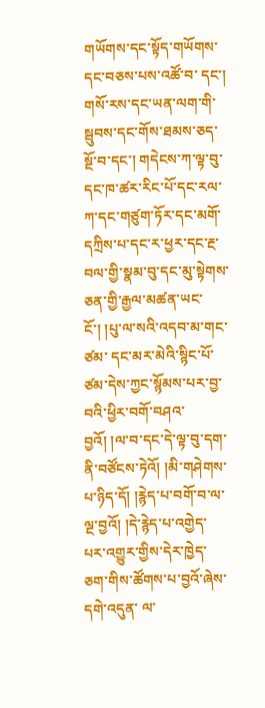གཡོགས་དང་སྟོད་གཡོགས་དང་བཅས་པས་འཚོ་བ་ དང་། གསོ་རས་དང་ཡན་ལག་གི་སྦུབས་དང་གོས་ཐམས་ཅད་སྔོ་བ་དང་། གདེངས་ཀ་ལྟ་བུ་དང་ཁ་ཚར་རིང་པོ་དང་རལ་ཀ་དང་གཙུག་ཏོར་དང་མགོ་དཀྲིས་པ་དང་ར་ཕྱར་དང་རྔ་བལ་གྱི་སྣམ་བུ་དང་མུ་སྟེགས་ཅན་གྱི་རྒྱལ་མཚན་ཡང་ངོ་། །པུ་ལ་སའི་འདབ་མ་གང་ཙམ་ དང་མར་མེའི་སྙིང་པོ་ཙམ་དེས་ཀྱང་སྙོམས་པར་བྱ་བའི་ཕྱིར་བགོ་བཤའ་བྱའོ། །ལ་བ་དང་དེ་ལྟ་བུ་དག་ནི་བཙོངས་ཏེའོ། །མི་གཤེགས་པ་ཉིད་དོ། །རྙེད་པ་བགོ་བ་ལ་ལྔ་བྱའོ། །དེ་རྙེད་པ་འགྱེད་པར་འགྱུར་གྱིས་དེར་ཁྱེད་ཅག་གིས་ཚོགས་པ་བྱའོ་ཞེས་དགེ་འདུན་ ལ་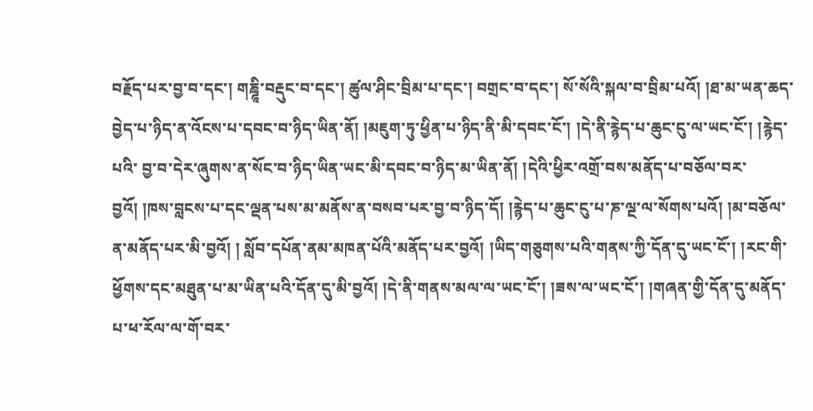བརྗོད་པར་བྱ་བ་དང་། གཎྜཱི་བརྡུང་བ་དང་། ཚུལ་ཤིང་བྲིམ་པ་དང་། བགྲང་བ་དང་། སོ་སོའི་སྐལ་བ་བྲིམ་པའོ། །ཐ་མ་ཡན་ཆད་བྱེད་པ་ཉིད་ན་འོངས་པ་དབང་བ་ཉིད་ཡིན་ནོ། །མཇུག་ཏུ་ཕྱིན་པ་ཉིད་ནི་མི་དབང་ངོ་། །དེ་ནི་རྙེད་པ་ཆུང་ངུ་ལ་ཡང་ངོ་། །རྙེད་པའི་ བྱ་བ་དེར་ཞུགས་ན་སོང་བ་ཉིད་ཡིན་ཡང་མི་དབང་བ་ཉིད་མ་ཡིན་ནོ། །དེའི་ཕྱིར་འགྲོ་བས་མནོད་པ་བཅོལ་བར་བྱའོ། །ཁས་བླངས་པ་དང་ལྡན་པས་མ་མནོས་ན་བསབ་པར་བྱ་བ་ཉིད་དོ། །རྙེད་པ་ཆུང་ངུ་པ་ཎ་ལྔ་ལ་སོགས་པའོ། །མ་བཅོལ་ན་མནོད་པར་མི་བྱའོ། ། སློབ་དཔོན་ནམ་མཁན་པོའི་མནོད་པར་བྱའོ། །ཡིད་གཅུགས་པའི་གནས་ཀྱི་དོན་དུ་ཡང་ངོ་། །རང་གི་ཕྱོགས་དང་མཐུན་པ་མ་ཡིན་པའི་དོན་དུ་མི་བྱའོ། །དེ་ནི་གནས་མལ་ལ་ཡང་ངོ་། །ཟས་ལ་ཡང་ངོ་། །གཞན་གྱི་དོན་དུ་མནོད་པ་ཕ་རོལ་ལ་གོ་བར་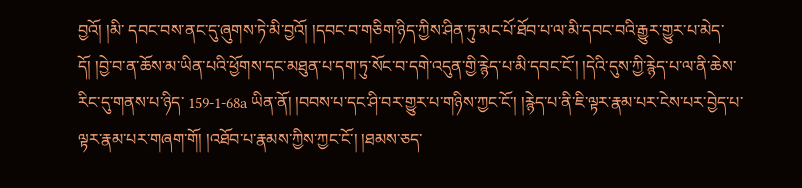བྱའོ། །མི་ དབང་བས་ནང་དུ་ཞུགས་ཏེ་མི་བྱའོ། །དབང་བ་གཅིག་ཉིད་ཀྱིས་ཤིན་ཏུ་མང་པོ་ཐོབ་པ་ལ་མི་དབང་བའི་རྒྱུར་གྱུར་པ་མེད་དོ། །བྱེ་བ་ན་ཆོས་མ་ཡིན་པའི་ཕྱོགས་དང་མཐུན་པ་དག་ཏུ་སོང་བ་དགེ་འདུན་གྱི་རྙེད་པ་མི་དབང་ངོ་། །དེའི་དུས་ཀྱི་རྙེད་པ་ལ་ནི་ཆེས་རིང་དུ་གནས་པ་ཉིད་ 159-1-68a ཡིན་ནོ། །བབས་པ་དང་ཤི་བར་གྱུར་པ་གཉིས་ཀྱང་ངོ་། །རྙེད་པ་ནི་ཇི་ལྟར་རྣམ་པར་ངེས་པར་བྱེད་པ་ལྟར་རྣམ་པར་གཞག་གོ། །འཐོབ་པ་རྣམས་ཀྱིས་ཀྱང་ངོ་། །ཐམས་ཅད་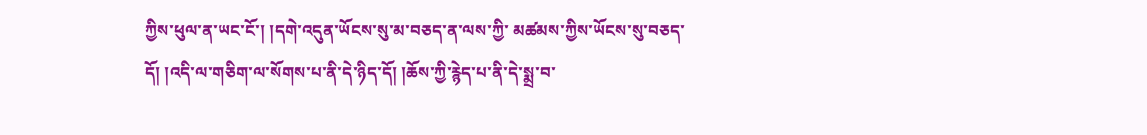ཀྱིས་ཕུལ་ན་ཡང་ངོ་། །དགེ་འདུན་ཡོངས་སུ་མ་བཅད་ན་ལས་ཀྱི་ མཚམས་ཀྱིས་ཡོངས་སུ་བཅད་དོ། །འདི་ལ་གཅིག་ལ་སོགས་པ་ནི་དེ་ཉིད་དོ། །ཆོས་ཀྱི་རྙེད་པ་ནི་དེ་སྨྲ་བ་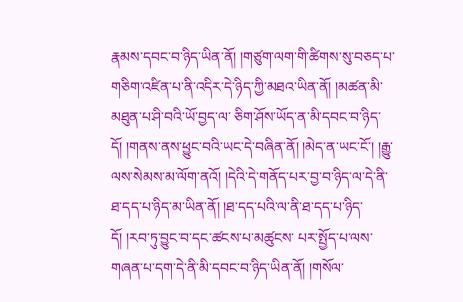རྣམས་དབང་བ་ཉིད་ཡིན་ནོ། །གཙུག་ལག་གི་ཚིགས་སུ་བཅད་པ་གཅིག་འཛིན་པ་ནི་འདིར་དེ་ཉིད་ཀྱི་མཐའ་ཡིན་ནོ། །མཚན་མི་མཐུན་པ་ཤི་བའི་ཡོ་བྱད་ལ་ ཅིག་ཤོས་ཡོད་ན་མི་དབང་བ་ཉིད་དོ། །གནས་ནས་ཕྱུང་བའི་ཡང་དེ་བཞིན་ནོ། །མེད་ན་ཡང་ངོ་། །རྒྱུ་ལས་སེམས་མ་ལོག་ནའོ། །དེའི་དེ་གནོད་པར་བྱ་བ་ཉིད་ལ་དེ་ནི་ཐ་དད་པ་ཉིད་མ་ཡིན་ནོ། །ཐ་དད་པའི་ལ་ནི་ཐ་དད་པ་ཉིད་དོ། །རབ་ཏུ་བྱུང་བ་དང་ཚངས་པ་མཚུངས་ པར་སྤྱོད་པ་ལས་གཞན་པ་དག་དེ་ནི་མི་དབང་བ་ཉིད་ཡིན་ནོ། །གསོལ་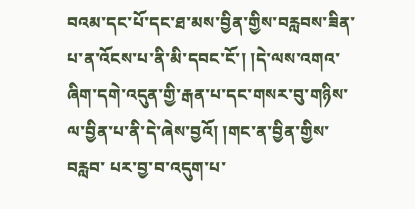བའམ་དང་པོ་དང་ཐ་མས་བྱིན་གྱིས་བརླབས་ཟིན་པ་ན་འོངས་པ་ནི་མི་དབང་ངོ་། །དེ་ལས་འགའ་ཞིག་དགེ་འདུན་གྱི་རྒན་པ་དང་གསར་བུ་གཉིས་ལ་བྱིན་པ་ནི་དེ་ཞེས་བྱའོ། །གང་ན་བྱིན་གྱིས་བརླབ་ པར་བྱ་བ་འདུག་པ་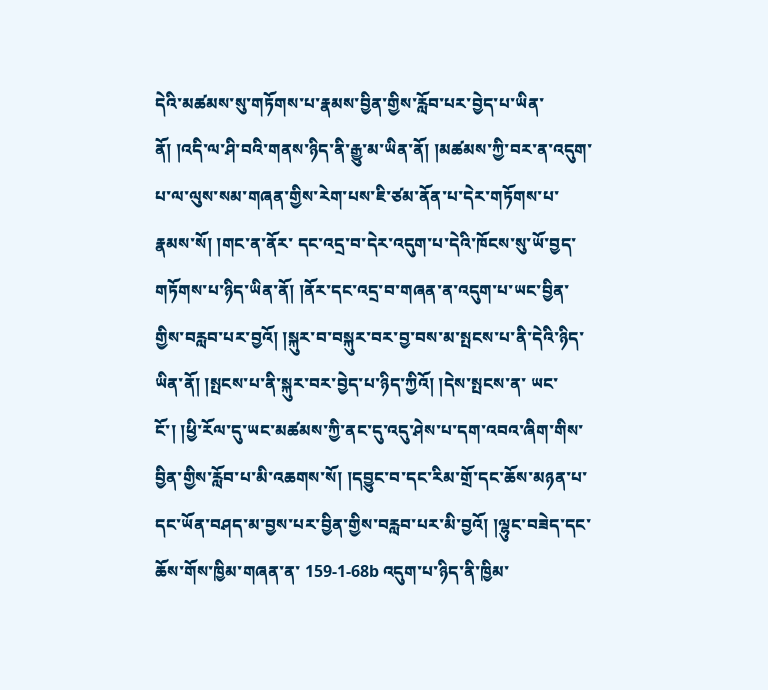དེའི་མཚམས་སུ་གཏོགས་པ་རྣམས་བྱིན་གྱིས་རློབ་པར་བྱེད་པ་ཡིན་ནོ། །འདི་ལ་ཤི་བའི་གནས་ཉིད་ནི་རྒྱུ་མ་ཡིན་ནོ། །མཚམས་ཀྱི་བར་ན་འདུག་པ་ལ་ལུས་སམ་གཞན་གྱིས་རེག་པས་ཇི་ཙམ་ནོན་པ་དེར་གཏོགས་པ་རྣམས་སོ། །གང་ན་ནོར་ དང་འདྲ་བ་དེར་འདུག་པ་དེའི་ཁོངས་སུ་ཡོ་བྱད་གཏོགས་པ་ཉིད་ཡིན་ནོ། །ནོར་དང་འདྲ་བ་གཞན་ན་འདུག་པ་ཡང་བྱིན་གྱིས་བརླབ་པར་བྱའོ། །སྐུར་བ་བསྐུར་བར་བྱ་བས་མ་སྤངས་པ་ནི་དེའི་ཉིད་ཡིན་ནོ། །སྤངས་པ་ནི་སྐུར་བར་བྱེད་པ་ཉིད་ཀྱིའོ། །དེས་སྤངས་ན་ ཡང་ངོ་། །ཕྱི་རོལ་དུ་ཡང་མཚམས་ཀྱི་ནང་དུ་འདུ་ཤེས་པ་དག་འབའ་ཞིག་གིས་བྱིན་གྱིས་རློབ་པ་མི་འཆགས་སོ། །དབྱུང་བ་དང་རིམ་གྲོ་དང་ཆོས་མཉན་པ་དང་ཡོན་བཤད་མ་བྱས་པར་བྱིན་གྱིས་བརླབ་པར་མི་བྱའོ། །ལྷུང་བཟེད་དང་ཆོས་གོས་ཁྱིམ་གཞན་ན་ 159-1-68b འདུག་པ་ཉིད་ནི་ཁྱིམ་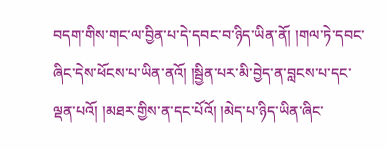བདག་གིས་གང་ལ་བྱིན་པ་དེ་དབང་བ་ཉིད་ཡིན་ནོ། །གལ་ཏེ་དབང་ཞིང་དེས་ཕོངས་པ་ཡིན་ནའོ། །སྦྱིན་པར་མི་བྱེད་ན་བླངས་པ་དང་ལྡན་པའོ། །མཐར་གྱིས་ན་དང་པོའོ། །མེད་པ་ཉིད་ཡིན་ཞིང་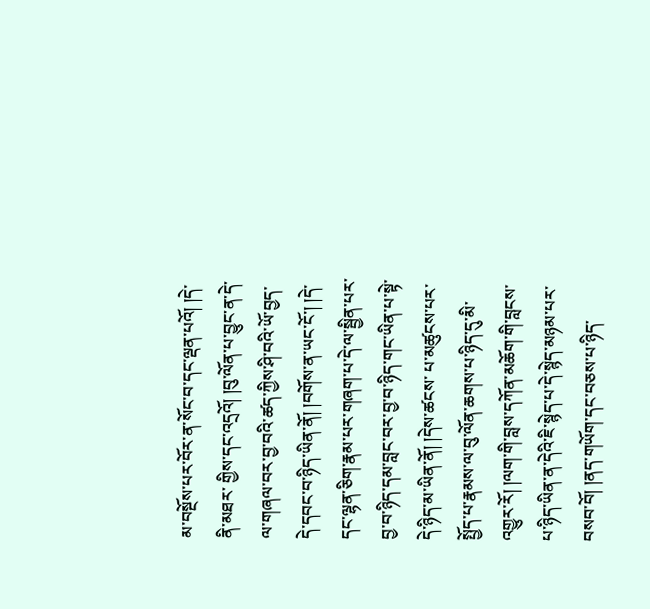མ་བསྔོས་པར་བོར་ན་སོང་བ་དང་ལྡན་པའོ། །དེ་ནི་མཐར་ གྱིས་དང་འདྲའོ། །བུ་ལོན་པ་བྱུང་ན་དེ་ལ་གཞལ་བར་བྱ་བའི་ཚད་ཀྱིས་ཤི་བའི་ཡོ་བྱད་དེ་དབང་བ་ཉིད་ཡིན་ནོ། །བགོས་ན་ཡང་ངོ་། །དེ་དང་ལྷན་ཅིག་རྣམ་པར་གཞག་པ་དེ་ལ་སྦྱིན་པར་བྱ་བ་ཉིད་དམ་བླང་བར་བྱ་བ་ཉིད་གང་ཡིན་པ་སྟེ་དེ་ཉིད་མ་ཡིན་ནོ། །དེས་ཚངས་ པ་མཚུངས་པར་སྤྱོད་པ་རྣམས་ལ་བུ་ལོན་ཆགས་པ་ཉིད་དུ་མི་འགྱུར་རོ། །ལག་གི་བླས་དཀོན་མཆོག་གི་བླངས་པ་ཉིད་ཡིན་ན་དེའི་ཇི་སྙེད་པ་དེ་སྙེད་མཉམ་པར་བསབ་བོ། །ནད་གཡོག་དང་བཅས་པ་ཉིད་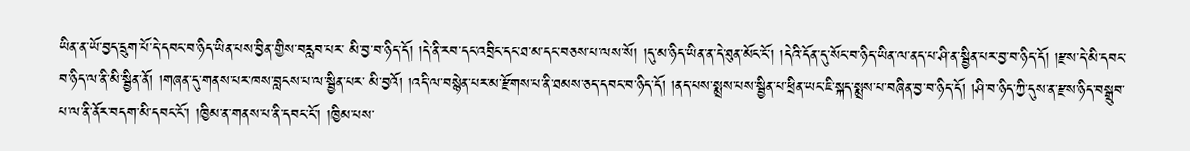ཡིན་ན་ཡོ་བྱད་དྲུག་པོ་དེ་དབང་བ་ཉིད་ཡིན་པས་བྱིན་གྱིས་བརླབ་པར་ མི་བྱ་བ་ཉིད་དོ། །དེ་ནི་རབ་དང་འབྲིང་དང་ཐ་མ་དང་བཅས་པ་ལས་སོ། །དུ་མ་ཉིད་ཡིན་ན་དེ་ཐུན་མོང་ངོ་། །དེའི་དོན་དུ་སོང་བ་ཉིད་ཡིན་ལ་ནད་པ་ཤི་ན་སྦྱིན་པར་བྱ་བ་ཉིད་དོ། །རྫས་དེ་མི་དབང་བ་ཉིད་ལ་ནི་མི་སྦྱིན་ནོ། །གཞན་དུ་གནས་པར་ཁས་བླངས་པ་ལ་སྦྱིན་པར་ མི་བྱའོ། །འདི་ལ་བསྙེན་པར་མ་རྫོགས་པ་ནི་ཐམས་ཅད་དབང་བ་ཉིད་དོ། །ནད་པས་སྨྲས་པས་སྦྱིན་པ་ཕྲིན་ཡང་ཇི་སྐད་སྨྲས་པ་བཞིན་བྱ་བ་ཉིད་དོ། །ཤི་བ་ཉིད་ཀྱི་དུས་ན་རྫས་ཉིད་བསྒྲུབ་པ་ལ་ནི་ནོར་བདག་མི་དབང་ངོ་། །ཁྱིམ་ན་གནས་པ་ནི་དབང་ངོ་། །ཁྱིམ་པས་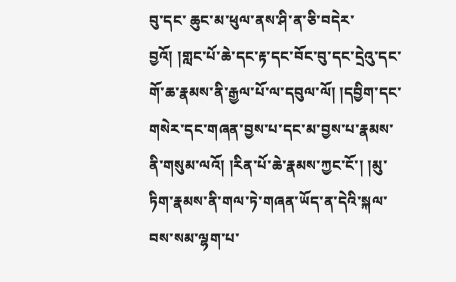བུ་དང་ ཆུང་མ་ཕུལ་ནས་ཤི་ན་ཅི་བདེར་བྱའོ། །གླང་པོ་ཆེ་དང་རྟ་དང་བོང་བུ་དང་དྲེའུ་དང་གོ་ཆ་རྣམས་ནི་རྒྱལ་པོ་ལ་དབུལ་ལོ། །དབྱིག་དང་གསེར་དང་གཞན་བྱས་པ་དང་མ་བྱས་པ་རྣམས་ནི་གསུམ་ལའོ། །རིན་པོ་ཆེ་རྣམས་ཀྱང་ངོ་། །མུ་ཏིག་རྣམས་ནི་གལ་ཏེ་གཞན་ཡོད་ན་དེའི་སྐལ་ བས་སམ་ལྷག་པ་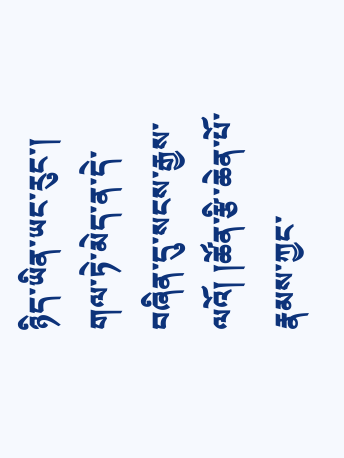ཉིད་ཡིན་ཡང་རུང་། གལ་ཏེ་མེད་ན་དེ་བཞིན་དུ་སངས་རྒྱས་ལའོ། །ཚོན་རྩི་ཆེན་པོ་རྣམས་ཀྱང་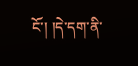ངོ་། །དེ་དག་ནི་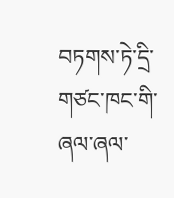བཏགས་ཏེ་དྲི་གཙང་ཁང་གི་ཞལ་ཞལ་